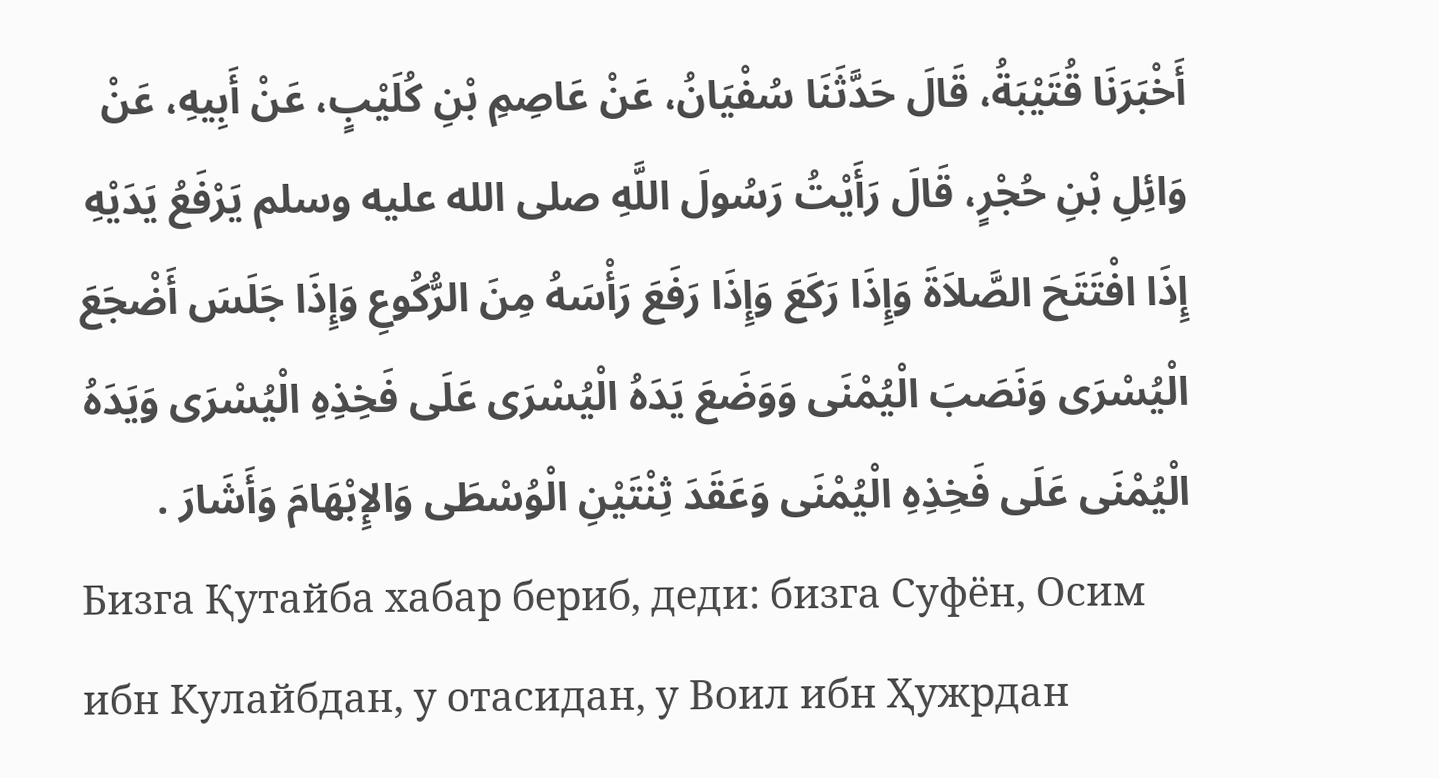أَخْبَرَنَا قُتَيْبَةُ، قَالَ حَدَّثَنَا سُفْيَانُ، عَنْ عَاصِمِ بْنِ كُلَيْبٍ، عَنْ أَبِيهِ، عَنْ وَائِلِ بْنِ حُجْرٍ، قَالَ رَأَيْتُ رَسُولَ اللَّهِ صلى الله عليه وسلم يَرْفَعُ يَدَيْهِ إِذَا افْتَتَحَ الصَّلاَةَ وَإِذَا رَكَعَ وَإِذَا رَفَعَ رَأْسَهُ مِنَ الرُّكُوعِ وَإِذَا جَلَسَ أَضْجَعَ الْيُسْرَى وَنَصَبَ الْيُمْنَى وَوَضَعَ يَدَهُ الْيُسْرَى عَلَى فَخِذِهِ الْيُسْرَى وَيَدَهُ الْيُمْنَى عَلَى فَخِذِهِ الْيُمْنَى وَعَقَدَ ثِنْتَيْنِ الْوُسْطَى وَالإِبْهَامَ وَأَشَارَ .
Бизга Қутайба хабар бериб, деди: бизга Суфён, Осим ибн Кулайбдан, у отасидан, у Воил ибн Ҳужрдан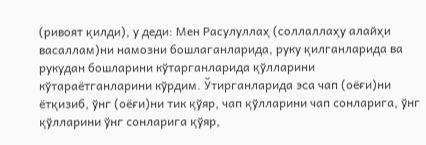(ривоят қилди), у деди: Мен Расулуллаҳ (соллаллаҳу алайҳи васаллам)ни намозни бошлаганларида, руку қилганларида ва рукудан бошларини кўтарганларида қўлларини кўтараётганларини кўрдим. Ўтирганларида эса чап (оёғи)ни ётқизиб, ўнг (оёғи)ни тик қўяр, чап қўлларини чап сонларига, ўнг қўлларини ўнг сонларига қўяр,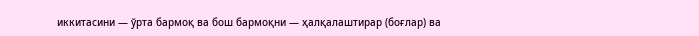иккитасини — ўрта бармоқ ва бош бармоқни — ҳалқалаштирар (боғлар) ва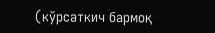(кўрсаткич бармоқ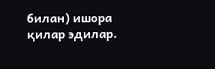билан) ишора қилар эдилар.